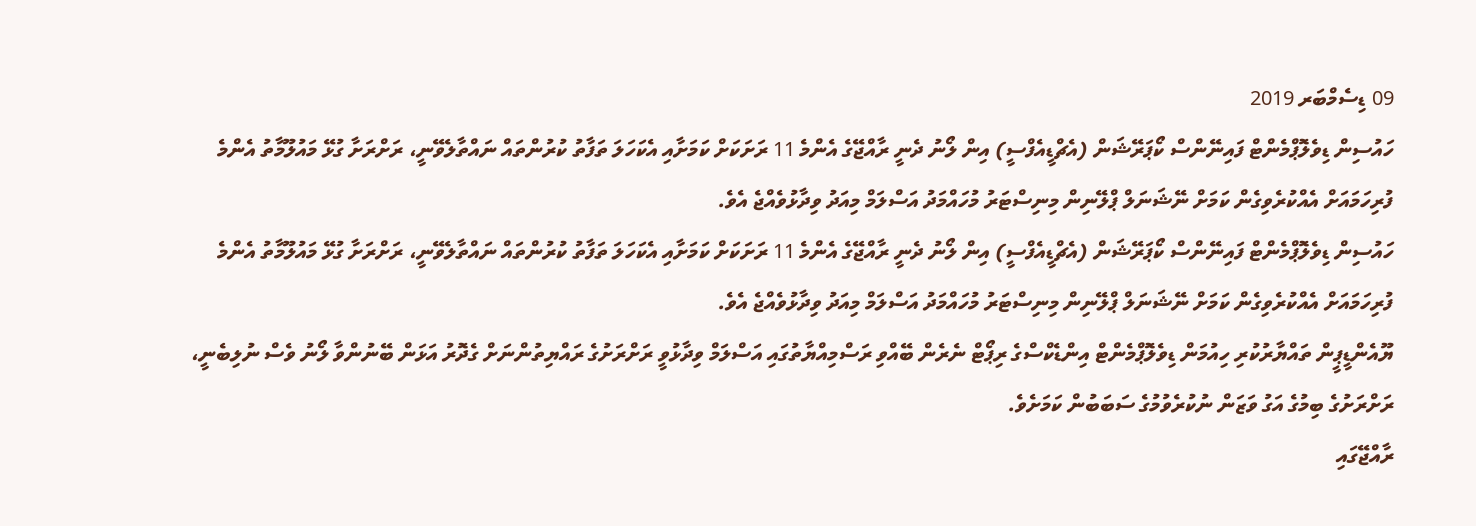09 ޑިސެމްބަރ 2019
ހައުސިން ޑިވެލޮޕްމެންޓް ފައިނޭންސް ކޯޕަރޭޝަން (އެޗްޑީއެފްސީ) އިން ލޯނު ދެނީ ރާއްޖޭގެ އެންމެ 11 ރަށަކަށް ކަމަށާއި އެކަހަލަ ތަފާތު ކުރުންތައް ނައްތާލެވޭނީ، ރަށްރަށާ ގުޅޭ މައުލޫމާތު އެންމެ ފުރިހަމައަށް އެއްކުރެވިގެން ކަމަށް ނޭޝަނަލް ޕްލޭނިން މިނިސްޓަރު މުހައްމަދު އަސްލަމް މިއަދު ވިދާޅުވެއްޖެ އެވެ.
ހައުސިން ޑިވެލޮޕްމެންޓް ފައިނޭންސް ކޯޕަރޭޝަން (އެޗްޑީއެފްސީ) އިން ލޯނު ދެނީ ރާއްޖޭގެ އެންމެ 11 ރަށަކަށް ކަމަށާއި އެކަހަލަ ތަފާތު ކުރުންތައް ނައްތާލެވޭނީ، ރަށްރަށާ ގުޅޭ މައުލޫމާތު އެންމެ ފުރިހަމައަށް އެއްކުރެވިގެން ކަމަށް ނޭޝަނަލް ޕްލޭނިން މިނިސްޓަރު މުހައްމަދު އަސްލަމް މިއަދު ވިދާޅުވެއްޖެ އެވެ.
ޔޫއެންޑީޕީން ތައްޔާރުކުރި ހިއުމަން ޑިވެލޮޕްމެންޓް އިންޑެކްސްގެ ރިޕޯޓް ނެރެން ބޭއްވި ރަސްމިއްޔާތުގައި އަސްލަމް ވިދާޅުވީ ރަށްރަށުގެ ރައްޔިތުންނަށް ގެދޮރު އަޅަން ބޭނުންވާ ލޯނު ވެސް ނުލިބެނީ، ރަށްރަށުގެ ބިމުގެ އަގު ވަޒަން ނުކުރެވުމުގެ ސަބަބުން ކަމަށެވެ.
ރާއްޖޭގައި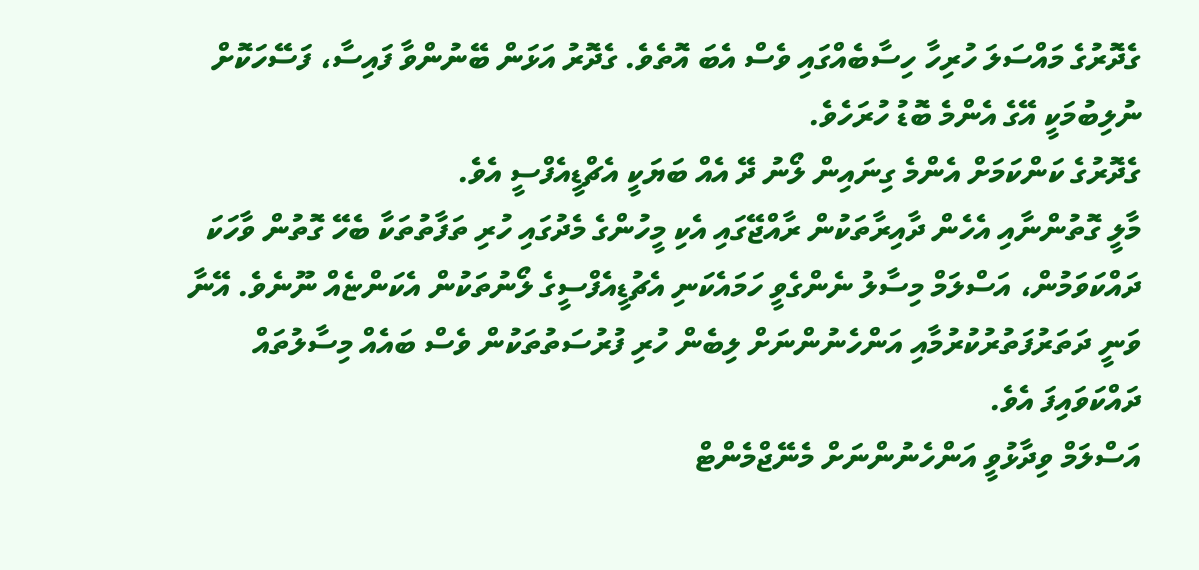ގެދޮރުގެ މައްސަލަ ހުރިހާ ހިސާބެއްގައި ވެސް އެބަ އޮތެވެ. ގެދޮރު އަޅަން ބޭނުންވާ ފައިސާ، ފަސޭހަކޮށް ނުލިބުމަކީ އޭގެ އެންމެ ބޮޑު ހުރަހެވެ.
ގެދޮރުގެ ކަންކަމަށް އެންމެ ގިނައިން ލޯނު ދޭ އެއް ބަޔަކީ އެޗްޑީއެފްސީ އެވެ.
މާލީ ގޮތުންނާއި އެހެން ދާއިރާތަކުން ރާއްޖޭގައި އެކި މީހުންގެ މެދުގައި ހުރި ތަފާތުތަކާ ބެހޭ ގޮތުން ވާހަކަ ދައްކަވަމުން، އަސްލަމް މިސާލު ނެންގެވީ ހަމައެކަނި އެޗުޑީއެފްސީގެ ލޯނުތަކުން އެކަންޏެއް ނޫނެވެ. އޭނާ ވަނީ ދަތަރުފަތުރުކުރުމާއި އަންހެނުންނަށް ލިބެން ހުރި ފުރުސަތުތަކުން ވެސް ބައެއް މިސާލުތައް ދައްކަވައިފަ އެވެ.
އަސްލަމް ވިދާޅުވީ އަންހެނުންނަށް މެނޭޖްމެންޓް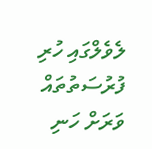ލެވެލްގައި ހުރި ފުރުސަތުތައް ވަރަށް ހަނި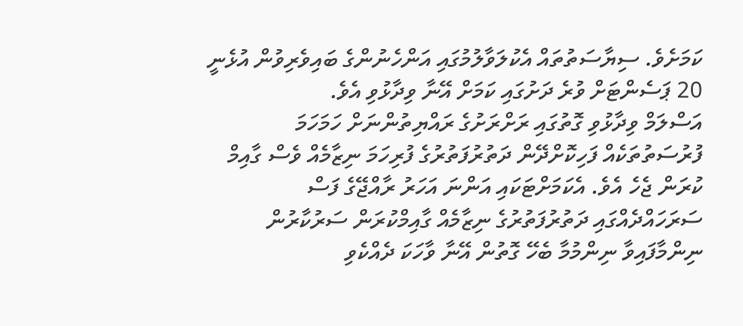ކަމަށެވެ. ސިޔާސަތުތައް އެކުލަވާލުމުގައި އަންހެނުންގެ ބައިވެރިވުން އުޅެނީ 20 ޕަސެންޓަށް ވުރެ ދަށުގައި ކަމަށް އޭނާ ވިދާޅުވި އެވެ.
އަސްލަމް ވިދާޅުވި ގޮތުގައި ރަށްރަށުގެ ރައްޔިތުންނަށް ހަމަހަމަ ފުރުސަތުތަކެއް ފަހިކޮށްދޭން ދަތުރުފަތުރުގެ ފުރިހަމަ ނިޒާމެއް ވެސް ގާއިމް ކުރަން ޖެހެ އެވެ. އެކަމަށްޓަކައި އަންނަ އަހަރު ރާއްޖޭގެ ފަސް ސަރަހައްދެއްގައި ދަތުރުފަތުރުގެ ނިޒާމެއް ގާއިމްކުރަން ސަރުކާރުން ނިންމާފައިވާ ނިންމުމާ ބެހޭ ގޮތުން އޭނާ ވާހަކަ ދެއްކެވި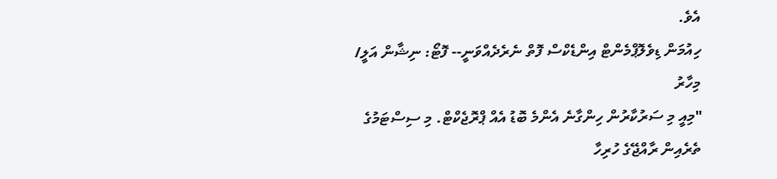އެވެ.
ހިއުމަން ޑިވެލޮޕްމެންޓް އިންޑެކްސް ފޮތް ނެރެދެއްވަނީ-- ފޮޓޯ: ނިޝާން އަލީ/ މިހާރު
"މިއީ މި ސަރުކާރުން ހިންގާނެ އެންމެ ބޮޑު އެއް ޕްރޮޖެކްޓް. މި ސިސްޓަމުގެ ތެރެއިން ރާއްޖޭގެ ހުރިހާ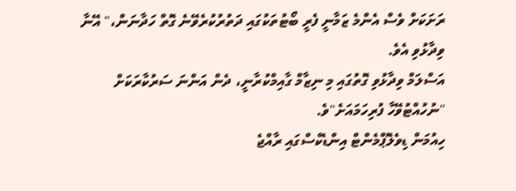ރަށަކަށް ވެސް އެންމެ ޒަމާނީ ފެރީ ބޯޓުތަކުގައި ދަތުރުކުރެވޭނެ ގޮތް ހަދާނަން،" އޭނާ ވިދާޅުވި އެވެ.
އަސްލަމް ވިދާޅުވި ގޮތުގައި މި ނިޒާމް ގާއިމްކުރާނީ، ދެން އަންނަ ސަރުކާރަކަށް "ނުހުއްޓުވޭހާ ފުރިހަމައަށެ"ވެ.
ހިއުމަން ޑިވެލޮޕްމެންޓް އިންޑެކްސްގައި ރާއްޖެ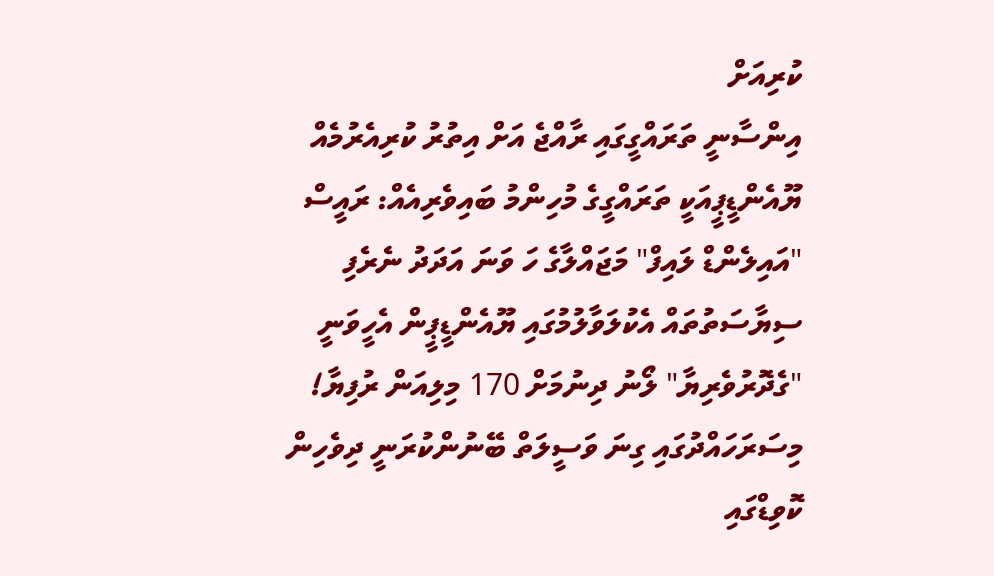ކުރިއަށް
އިންސާނީ ތަރައްގީގައި ރާއްޖެ އަށް އިތުރު ކުރިއެރުމެއް
ޔޫއެންޑީޕީއަކީ ތަރައްގީގެ މުހިންމު ބައިވެރިއެއް: ރައީސް
"އައިލެންޑް ލައިފް" މަޖައްލާގެ ހަ ވަނަ އަދަދު ނެރެފި
ސިޔާސަތުތައް އެކުލަވާލުމުގައި ޔޫއެންޑީޕީން އެހީވަނީ
"ގެދޮރުވެރިޔާ" ލޯނު ދިނުމަށް 170 މިލިއަން ރުފިޔާ!
މިސަރަހައްދުގައި ގިނަ ވަސީލަތް ބޭނުންކުރަނީ ދިވެހިން
ކޮވިޑްގައި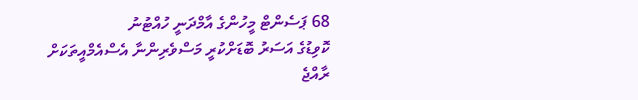68 ޕަސެންޓް މީހުންގެ އާމްދަނީ ހުއްޓުނު
ކޮވިޑުގެ އަސަރު ބޮޑަށްކުރީ މަސްވެރިންނާ އެސްއެމްއީތަކަށް
ރާއްޖެ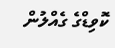ކޮވިޑްގެ ގެއްލުން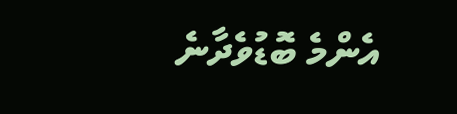އެންމެ ބޮޑުވެދާނެ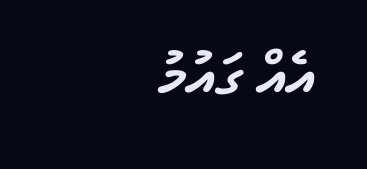އެއް ގައުމު